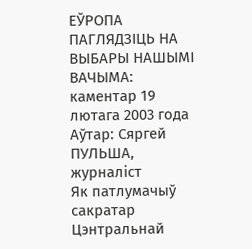ЕЎРОПА ПАГЛЯДЗІЦЬ НА ВЫБАРЫ НАШЫМІ ВАЧЫМА: каментар 19 лютага 2003 года
Аўтар: Сяргей ПУЛЬША, журналіст
Як патлумачыў сакратар Цэнтральнай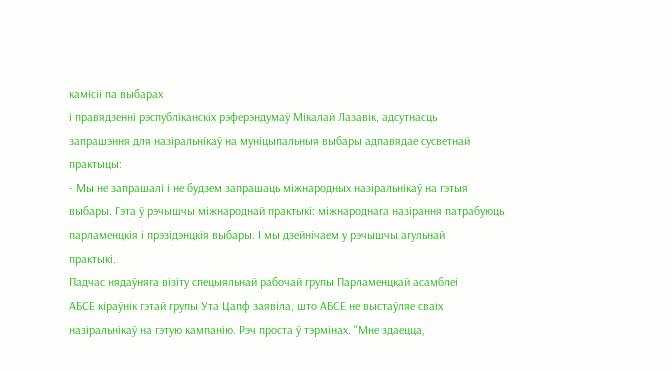камісіі па выбарах
і правядзенні рэспубліканскіх рэферэндумаў Мікалай Лазавік, адсутнасць
запрашэння для назіральнікаў на муніцыпальныя выбары адпавядае сусветнай
практыцы:
- Мы не запрашалі і не будзем запрашаць міжнародных назіральнікаў на гэтыя
выбары. Гэта ў рэчышчы міжнароднай практыкі: міжнароднага назірання патрабуюць
парламенцкія і прэзідэнцкія выбары. І мы дзейнічаем у рэчышчы агульнай
практыкі.
Падчас нядаўняга візіту спецыяльнай рабочай групы Парламенцкай асамблеі
АБСЕ кіраўнік гэтай групы Ута Цапф заявіла, што АБСЕ не выстаўляе сваіх
назіральнікаў на гэтую кампанію. Рэч проста ў тэрмінах. "Мне здаецца,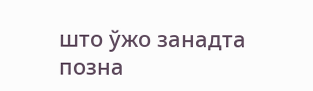што ўжо занадта позна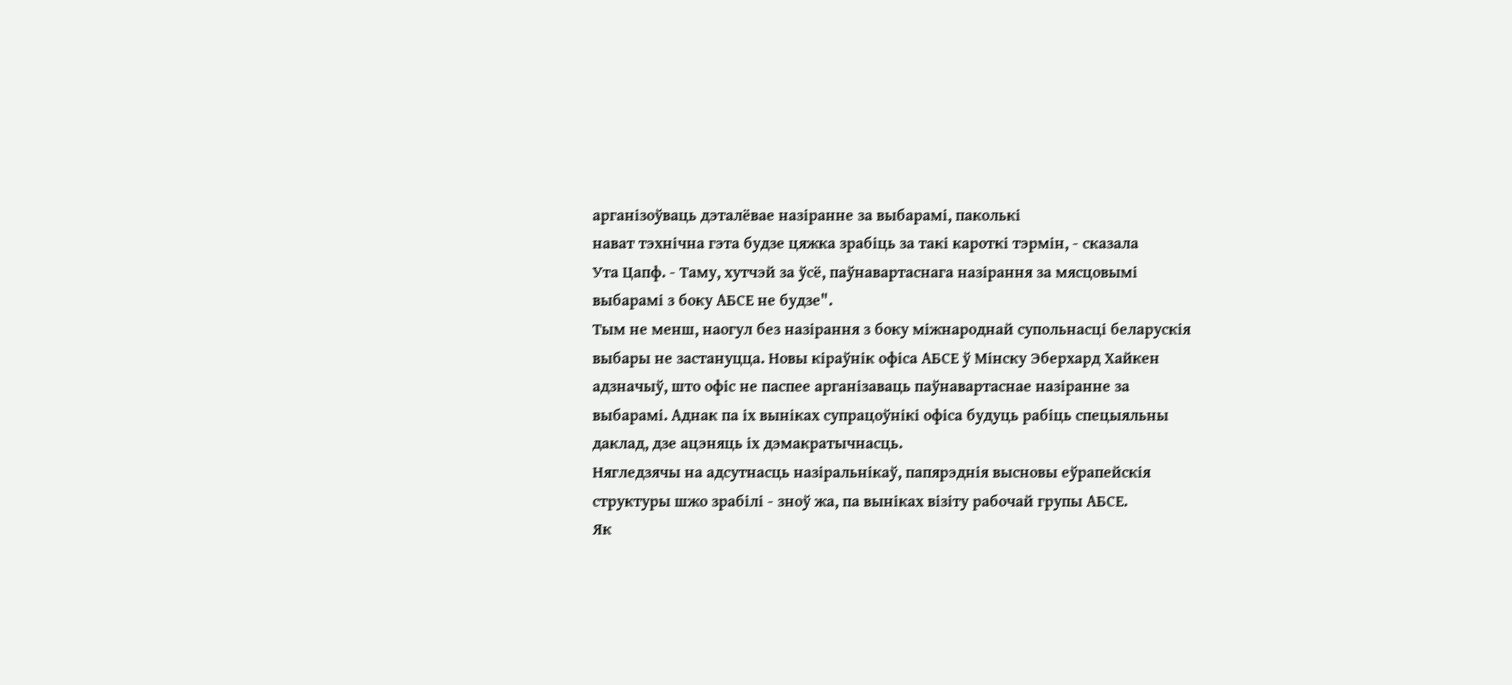арганізоўваць дэталёвае назіранне за выбарамі, паколькі
нават тэхнічна гэта будзе цяжка зрабіць за такі кароткі тэрмін, - сказала
Ута Цапф. - Таму, хутчэй за ўсё, паўнавартаснага назірання за мясцовымі
выбарамі з боку АБСЕ не будзе".
Тым не менш, наогул без назірання з боку міжнароднай супольнасці беларускія
выбары не застануцца. Новы кіраўнік офіса АБСЕ ў Мінску Эберхард Хайкен
адзначыў, што офіс не паспее арганізаваць паўнавартаснае назіранне за
выбарамі. Аднак па іх выніках супрацоўнікі офіса будуць рабіць спецыяльны
даклад, дзе ацэняць іх дэмакратычнасць.
Нягледзячы на адсутнасць назіральнікаў, папярэднія высновы еўрапейскія
структуры шжо зрабілі - зноў жа, па выніках візіту рабочай групы АБСЕ.
Як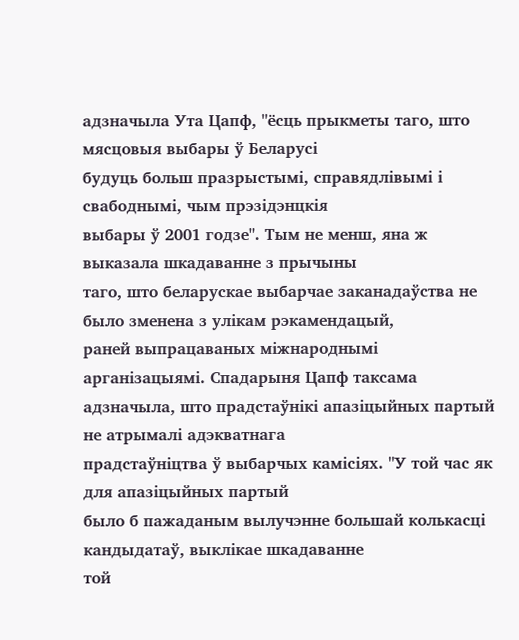адзначыла Ута Цапф, "ёсць прыкметы таго, што мясцовыя выбары ў Беларусі
будуць больш празрыстымі, справядлівымі і свабоднымі, чым прэзідэнцкія
выбары ў 2001 годзе". Тым не менш, яна ж выказала шкадаванне з прычыны
таго, што беларускае выбарчае заканадаўства не было зменена з улікам рэкамендацый,
раней выпрацаваных міжнароднымі арганізацыямі. Спадарыня Цапф таксама
адзначыла, што прадстаўнікі апазіцыйных партый не атрымалі адэкватнага
прадстаўніцтва ў выбарчых камісіях. "У той час як для апазіцыйных партый
было б пажаданым вылучэнне большай колькасці кандыдатаў, выклікае шкадаванне
той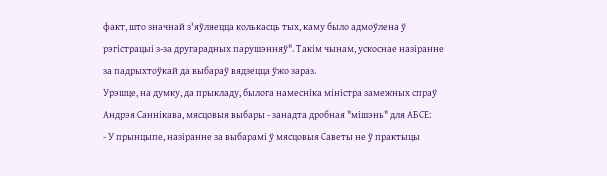факт, што значнай з'яўляецца колькасць тых, каму было адмоўлена ў
рэгістрацыі з-за другарадных парушэнняў". Такім чынам, ускоснае назіранне
за падрыхтоўкай да выбараў вядзецца ўжо зараз.
Урэшце, на думку, да прыкладу, былога намесніка міністра замежных спраў
Андрэя Саннікава, мясцовыя выбары - занадта дробная "мішэнь" для АБСЕ:
- У прынцыпе, назіранне за выбарамі ў мясцовыя Саветы не ў практыцы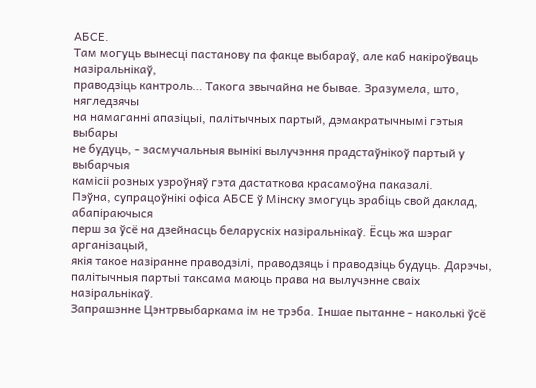АБСЕ.
Там могуць вынесці пастанову па факце выбараў, але каб накіроўваць назіральнікаў,
праводзіць кантроль… Такога звычайна не бывае. Зразумела, што, нягледзячы
на намаганні апазіцыі, палітычных партый, дэмакратычнымі гэтыя выбары
не будуць, - засмучальныя вынікі вылучэння прадстаўнікоў партый у выбарчыя
камісіі розных узроўняў гэта дастаткова красамоўна паказалі.
Пэўна, супрацоўнікі офіса АБСЕ ў Мінску змогуць зрабіць свой даклад, абапіраючыся
перш за ўсё на дзейнасць беларускіх назіральнікаў. Ёсць жа шэраг арганізацый,
якія такое назіранне праводзілі, праводзяць і праводзіць будуць. Дарэчы,
палітычныя партыі таксама маюць права на вылучэнне сваіх назіральнікаў.
Запрашэнне Цэнтрвыбаркама ім не трэба. Іншае пытанне - наколькі ўсё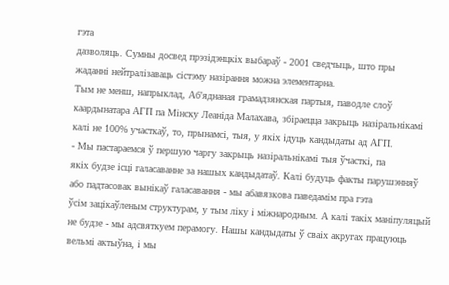гэта
дазволяць. Сумны досвед прэзідэнцкіх выбараў - 2001 сведчыць, што пры
жаданні нейтралізаваць сістэму назірання можна элементарна.
Тым не менш, напрыклад, Аб'яднаная грамадзянская партыя, паводле слоў
каардынатара АГП па Мінску Леаніда Малахава, збіраецца закрыць назіральнікамі
калі не 100% участкаў, то, прынамсі, тыя, у якіх ідуць кандыдаты ад АГП.
- Мы пастараемся ў першую чаргу закрыць назіральнікамі тыя ўчасткі, па
якіх будзе ісці галасаванне за нашых кандыдатаў. Калі будуць факты парушэнняў
або падтасовак вынікаў галасавання - мы абавязкова паведамім пра гэта
ўсім зацікаўленым структурам, у тым ліку і міжнародным. А калі такіх маніпуляцый
не будзе - мы адсвяткуем перамогу. Нашы кандыдаты ў сваіх акругах працуюць
вельмі актыўна, і мы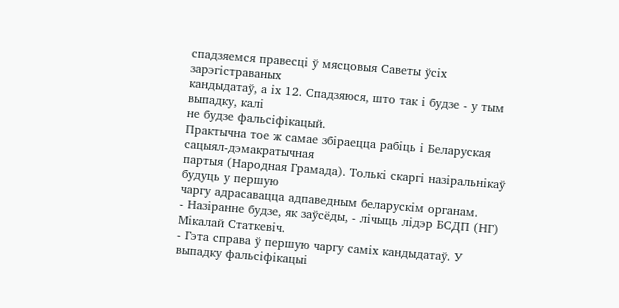спадзяемся правесці ў мясцовыя Саветы ўсіх зарэгістраваных
кандыдатаў, а іх 12. Спадзяюся, што так і будзе - у тым выпадку, калі
не будзе фальсіфікацый.
Практычна тое ж самае збіраецца рабіць і Беларуская сацыял-дэмакратычная
партыя (Народная Грамада). Толькі скаргі назіральнікаў будуць у першую
чаргу адрасавацца адпаведным беларускім органам.
- Назіранне будзе, як заўсёды, - лічыць лідэр БСДП (НГ) Мікалай Статкевіч.
- Гэта справа ў першую чаргу саміх кандыдатаў. У выпадку фальсіфікацыі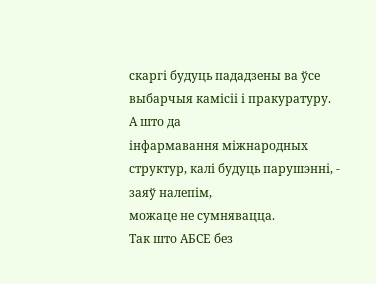скаргі будуць пададзены ва ўсе выбарчыя камісіі і пракуратуру. А што да
інфармавання міжнародных структур, калі будуць парушэнні, - заяў налепім,
можаце не сумнявацца.
Так што АБСЕ без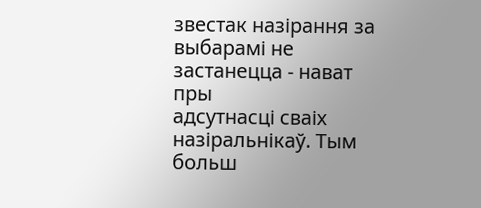звестак назірання за выбарамі не застанецца - нават пры
адсутнасці сваіх назіральнікаў. Тым больш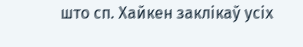што сп. Хайкен заклікаў усіх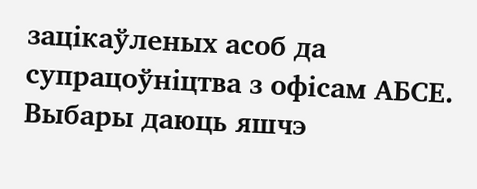зацікаўленых асоб да супрацоўніцтва з офісам АБСЕ. Выбары даюць яшчэ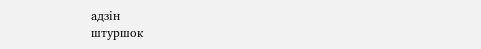адзін
штуршок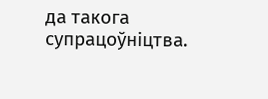да такога супрацоўніцтва.